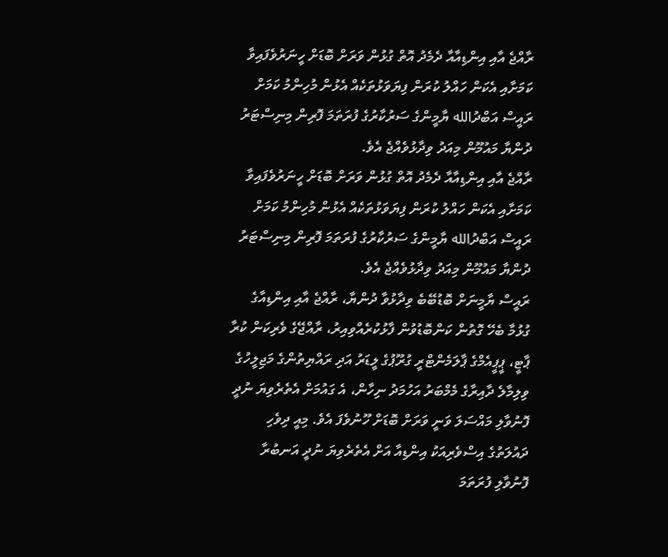ރާއްޖެ އާއި އިންޑިއާއާ ދެމެދު އޮތް ގުޅުން ވަރަށް ބޮޑަށް ހީނަރުވެފައިވާ ކަމަށާއި އެކަން ހައްލު ކުރަން ފިޔަވަޅުތަކެއް އެޅުން މުހިންމު ކަމަށް ރައީސް އަބްދުالله ޔާމީންގެ ސަރުކާރުގެ ފުރަތަމަ ފޮރިން މިނިސްޓަރު ދުންޔާ މައުމޫން މިއަދު ވިދާޅުވެއްޖެ އެވެ.
ރާއްޖެ އާއި އިންޑިއާއާ ދެމެދު އޮތް ގުޅުން ވަރަށް ބޮޑަށް ހީނަރުވެފައިވާ ކަމަށާއި އެކަން ހައްލު ކުރަން ފިޔަވަޅުތަކެއް އެޅުން މުހިންމު ކަމަށް ރައީސް އަބްދުالله ޔާމީންގެ ސަރުކާރުގެ ފުރަތަމަ ފޮރިން މިނިސްޓަރު ދުންޔާ މައުމޫން މިއަދު ވިދާޅުވެއްޖެ އެވެ.
ރައީސް ޔާމީނަށް ބޮޑުބޭބެ ވިދާޅުވާ ދުންޔާ، ރާއްޖެ އާއި އިންޑިއާގެ ގުޅުމާ ބެހޭ ގޮތުން ކަންބޮޑުވުން ފާޅުކުރެއްވިއިރު، ރާއްޖޭގެ ވެރިކަން ކުރާ ޕާޓީ، ޕީޕީއެމްގެ ޕާލަމެންޓްރީ ގުރޫޕުގެ ލީޑަރު އަދި ރައްޔިތުންގެ މަޖިލީހުގެ ވިލިމާލެ ދާއިރާގެ މެމްބަރު އަހުމަދު ނިހާން، އެ ގައުމަށް އެތެރެވިޔަ ނުދީ ފޮނުވާލި މައްސަލަ ވަނީ ވަރަށް ބޮޑަށް ހޫނުވެފަ އެވެ. މިއީ ދިވެހި ދައުލަތުގެ އިސްވެރިއަކު އިންޑިއާ އަށް އެތެރެވިޔަ ނުދީ އަނބުރާ ފޮނުވާލި ފުރަތަމަ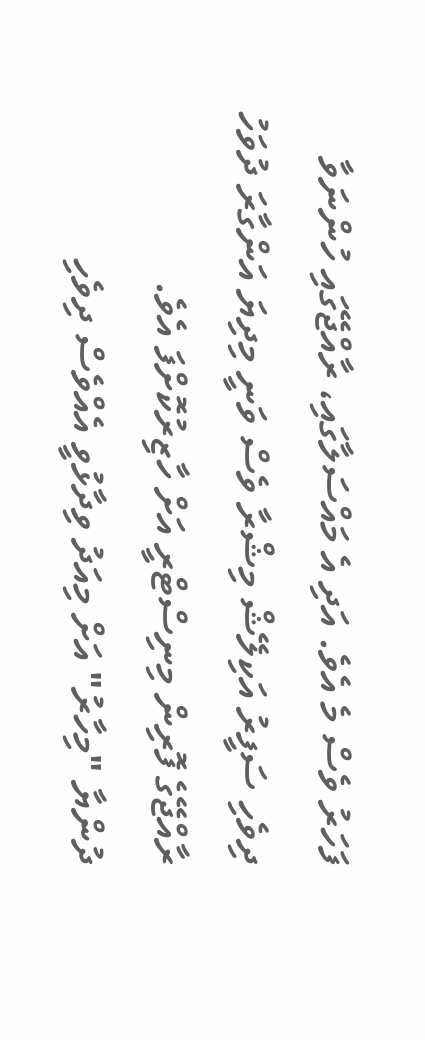ފަހަރު ވެސް މެ އެވެ. އަދި އެ މައްސަލާގައި، ރާއްޖޭގައި ހުންނަވާ ދިވެހި ސަފީރު އަކިލޭޝް މިޝްރާ ވެސް ވަނީ މިދިޔަ އަންގާރަ ދުވަހު ރާއްޖޭގެ ފޮރިން މިނިސްޓްރީ އަށް ހާޒިރުކޮށްފަ އެވެ.
ދުންޔާ "މިހާރު" އަށް މިއަދު ވިދާޅުވީ އެއްވެސް ދިވެހި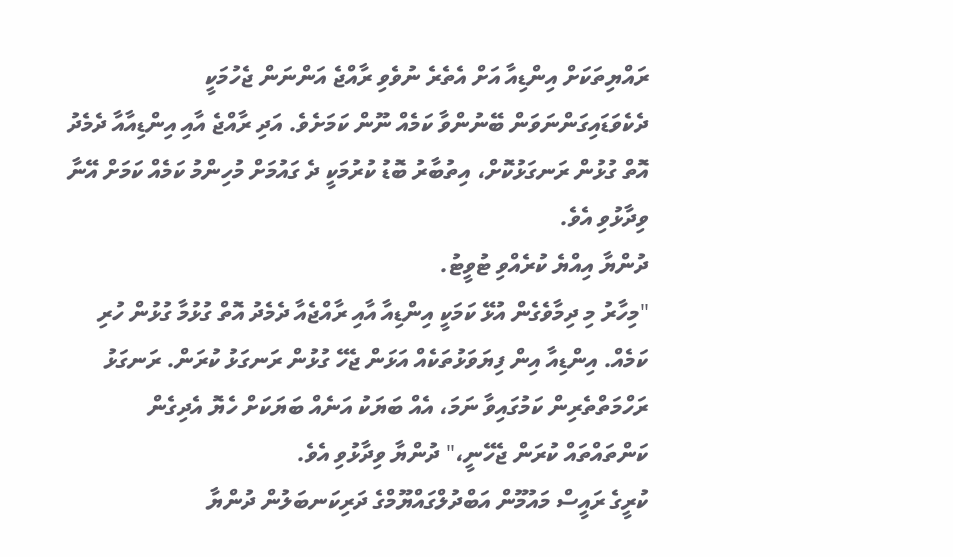ރައްޔިތަކަށް އިންޑިއާ އަށް އެތެރެ ނުވެވި ރާއްޖެ އަންނަން ޖެހުމަކީ ދެކެވަޑައިގަންނަވަން ބޭނުންވާ ކަމެއް ނޫން ކަމަށެވެ. އަދި ރާއްޖެ އާއި އިންޑިއާއާ ދެމެދު އޮތް ގުޅުން ރަނގަޅުކޮށް، އިތުބާރު ބޮޑު ކުރުމަކީ ދެ ގައުމަށް މުހިންމު ކަމެއް ކަމަށް އޭނާ ވިދާޅުވި އެވެ.
ދުންޔާ އިއްޔެ ކުރެއްވި ޓުވީޓު.
"މިހާރު މި ދިމާވެގެން އުޅޭ ކަމަކީ އިންޑިއާ އާއި ރާއްޖެއާ ދެމެދު އޮތް ގުޅުމާ ގުޅުން ހުރި ކަމެއް. އިންޑިއާ އިން ފިޔަވަޅުތަކެއް އަޅަން ޖެހޭ ގުޅުން ރަނގަޅު ކުރަން. ރަނގަޅު ރަހްމަތްތެރިން ކަމުގައިވާ ނަމަ، އެއް ބަޔަކު އަނެއް ބަޔަކަށް ހެޔޮ އެދިގެން ކަންތައްތައް ކުރަން ޖެހޭނީ،" ދުންޔާ ވިދާޅުވި އެވެ.
ކުރީގެ ރައީސް މައުމޫން އަބްދުލްގައްޔޫމްގެ ދަރިކަނބަލުން ދުންޔާ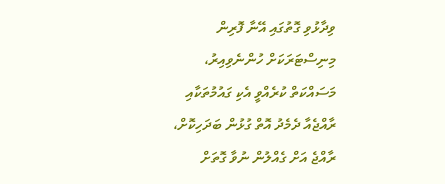ވިދާޅުވި ގޮތުގައި އޭނާ ފޮރިން މިނިސްޓަރަކަށް ހުންނެވިއިރު، މަސައްކަތް ކުރެއްވީ އެކި ގައުމުތަކާއި ރާއްޖެއާ ދެމެދު އޮތް ގުޅުން ބަދަހިކޮށް، ރާއްޖެ އަށް ގެއްލުން ނުވާ ގޮތަށް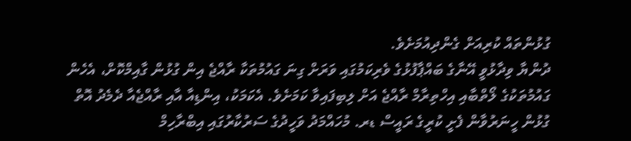ގުޅުންތައް ކުރިއަށް ގެންދިއުމަށެވެ.
ދުންޔާ ވިދާޅުވީ އޭނާގެ ބައްޕާފުޅުގެ ވެރިކަމުގައި ވަރަށް ގިނަ ގައުމުތަކާ ރާއްޖެ އިން ގުޅުން ގާއިމްކޮށް، އެހެން ގައުމުތަކުގެ ލޯތްބާއި އިހްތިރާމް ރާއްޖެ އަށް ލިބިފައިވާ ކަމަށެވެ. އެކަމަކު، އިންޑިއާ އާއި ރާއްޖެއާ ދެމެދު އޮތް ގުޅުން ހީނަރުވާން ފެށީ ކުރީގެ ރައީސް ޑރ. މުހައްމަދު ވަހީދުގެ ސަރުކާރުގައި އިބްރާހިމް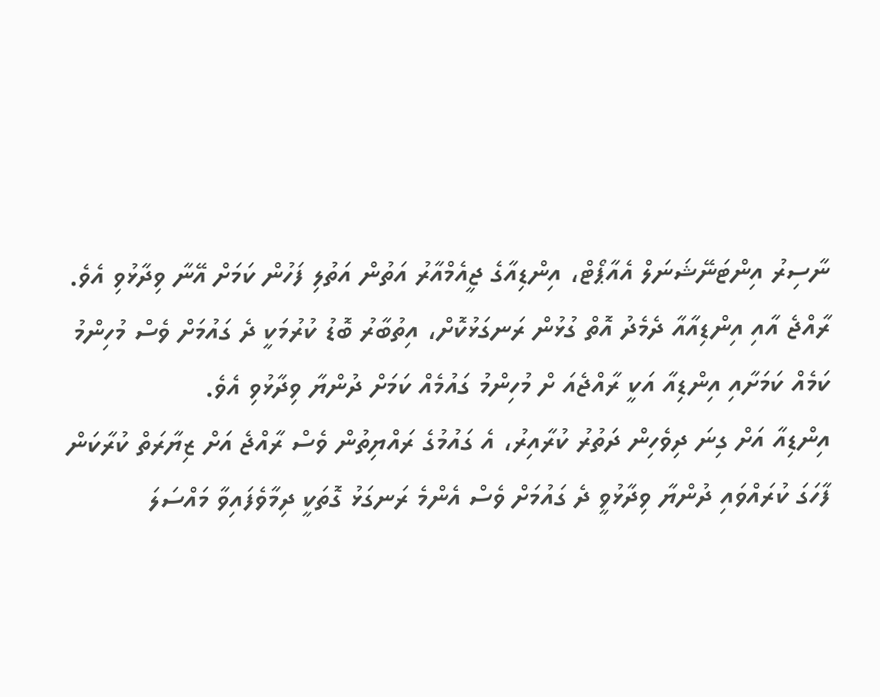ނާސިރު އިންޓަނޭޝަނަލް އެއާޕޯޓް، އިންޑިއާގެ ޖީއެމްއާރު އަތުން އަތުލި ފަހުން ކަމަށް އޭނާ ވިދާޅުވި އެވެ.
ރާއްޖެ އާއި އިންޑިއާއާ ދެމެދު އޮތް ގުޅުން ރަނގަޅުކޮށް، އިތުބާރު ބޮޑު ކުރުމަކީ ދެ ގައުމަށް ވެސް މުހިންމު ކަމެއް ކަމަށާއި އިންޑިއާ އަކީ ރާއްޖެއަ ށް މުހިންމު ގައުމެއް ކަމަށް ދުންޔާ ވިދާޅުވި އެވެ.
އިންޑިއާ އަށް ގިނަ ދިވެހިން ދަތުރު ކުރާއިރު، އެ ގައުމުގެ ރައްޔިތުން ވެސް ރާއްޖެ އަށް ޒިޔާރަތް ކުރާކަން ފާހަގަ ކުރައްވައި ދުންޔާ ވިދާޅުވީ ދެ ގައުމަށް ވެސް އެންމެ ރަނގަޅު ގޮތަކީ ދިމާވެފައިވާ މައްސަލަ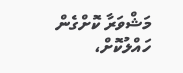މަޝްވަރާ ކޮށްގެން ހައްލުކޮށް،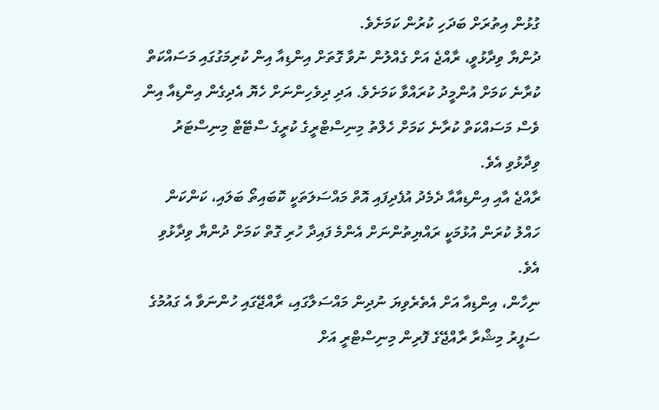ގުޅުން އިތުރަށް ބަދަހި ކުރުން ކަމަށެވެ.
ދުންޔާ ވިދާޅުވީ، ރާއްޖެ އަށް ގެއްލުން ނުވާ ގޮތަށް އިންޑިއާ އިން ކުރިމަގުގައި މަސައްކަތް ކުރާނެ ކަމަށް އުންމީދު ކުރައްވާ ކަމަށެވެ. އަދި ދިވެހިންނަށް ހެޔޮ އެދިގެން އިންޑިއާ އިން ވެސް މަސައްކަތް ކުރާނެ ކަމަށް ހެލްތު މިނިސްޓްރީގެ ކުރީގެ ސްޓޭޓް މިނިސްޓަރު ވިދާޅުވި އެވެ.
ރާއްޖެ އާއި އިންޑިއާއާ ދެމެދު އުފެދިފައި އޮތް މައްސަލަތަކީ ކޮބައިތޯ ބަލައި، ކަންކަން ހައްލު ކުރަން އުޅުމަކީ ރައްޔިތުންނަށް އެންމެ ފައިދާ ހުރި ގޮތް ކަމަށް ދުންޔާ ވިދާޅުވި އެވެ.
ނިހާން، އިންޑިއާ އަށް އެތެރެވިޔަ ނުދިން މައްސަލާގައި، ރާއްޖޭގައި ހުންނަވާ އެ ގައުމުގެ ސަފީރު މިޝްރާ ރާއްޖޭގެ ފޮރިން މިނިސްޓްރީ އަށް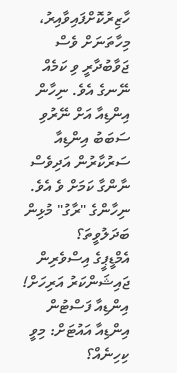ހާޒިރުކޮށްފައިވާއިރު، މިހާތަނަށް ވެސް ޖަވާބުދާރީ ވި ކަމެއް ނޭނގެ އެވެ. ނިހާން އިންޑިއާ އަށް ނޭރުވި ސަބަބު އިންޑިއާ ސަރުކާރުން އަދިވެސް ނާންގާ ކަމަށް ވެ އެވެ.
ނިހާންގެ "ރާގު" މުޅިން ބަދަލުވީތަ؟
އެމްޑީޕީގެ އިސްވެރިން ޖައިޝަންކަރު އަރިހަށް!
އިންޑިއާ ފަސްޓުން އިންޑިއާ އައުޓަށް: މިވީ ކިހިނެއް؟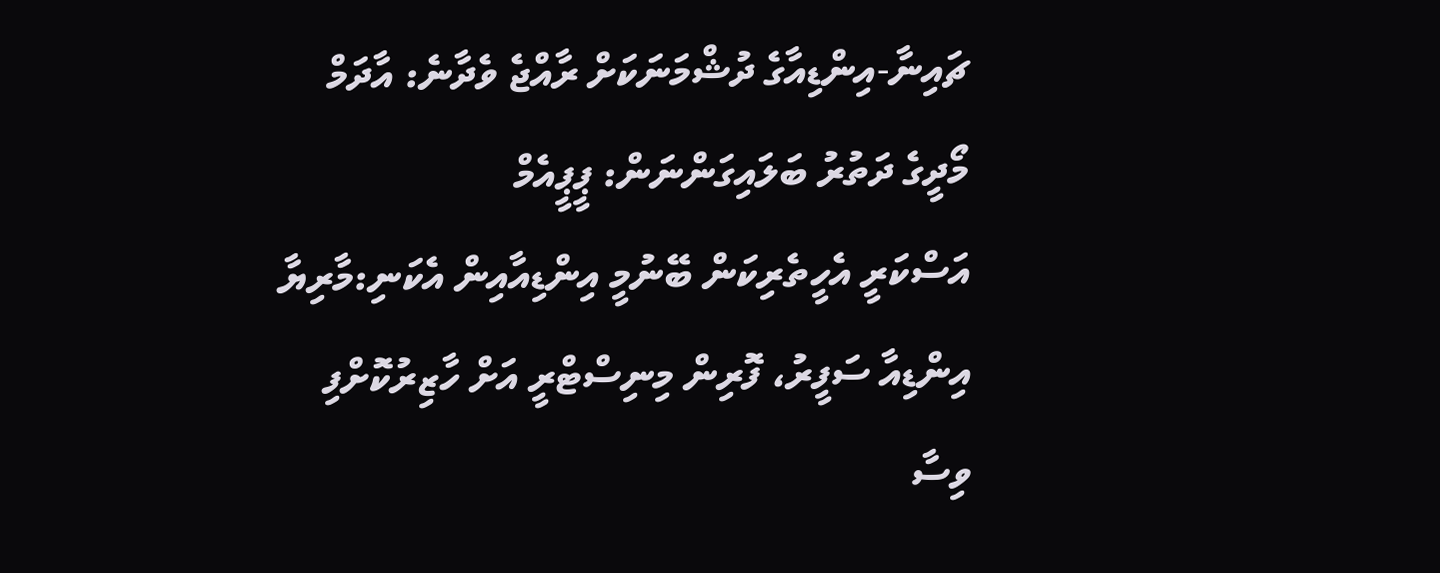ޗައިނާ-އިންޑިއާގެ ދުޝްމަނަކަށް ރާއްޖެ ވެދާނެ: އާދަމް
މޯދީގެ ދަތުރު ބަލައިގަންނަން: ޕީޕީއެމް
އަސްކަރީ އެހީތެރިކަން ބޭނުމީ އިންޑިއާއިން އެކަނި:މާރިޔާ
އިންޑިއާ ސަފީރު، ފޮރިން މިނިސްޓްރީ އަށް ހާޒިރުކޮށްފި
ވިސާ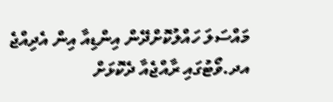މައްސަލަ ހައްލުކޮށްދޭން އިންޑިއާ އިން އެދިއްޖެ
އދ.ވޯޓުގައި ރާއްޖެއާ ދެކޮޅަށް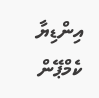އިންޑިޔާ ކެމްޕޭން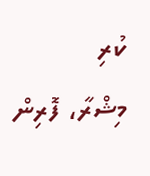ކުރި
މިޝްރާ، ފޮރިން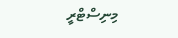މިނިސްޓްރީ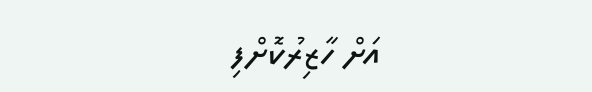އަށް ހާޒިރުކޮށްފި